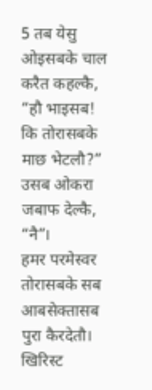5 तब येसु ओइसबके चाल करैत कहल्कै, “हौ भाइसब! कि तोरासबके माछ भेटलौ?” उसब ओकरा जबाफ देल्कै, “नै”।
हमर परमेस्वर तोरासबके सब आबसेक्तासब पुरा कैरदेतौ। खिरिस्ट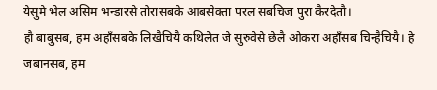येसुमे भेल असिम भन्डारसे तोरासबके आबसेक्ता परल सबचिज पुरा कैरदेतौ।
हौ बाबुसब, हम अहाँसबके लिखैचियै कथिलेत जे सुरुवेसे छेलै ओकरा अहाँसब चिन्हैचियै। हे जबानसब, हम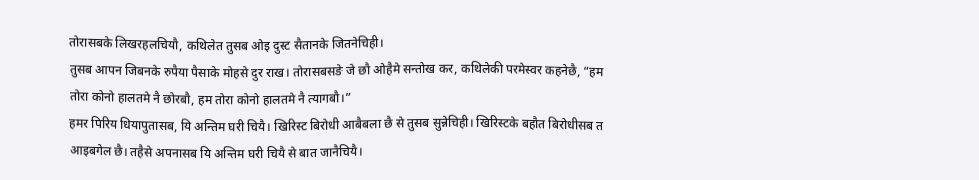तोरासबके लिखरहलचियौ, कथिलेत तुसब ओइ दुस्ट सैतानके जितनेचिही।
तुसब आपन जिबनके रुपैया पैसाके मोहसे दुर राख। तोरासबसङे जे छौ ओहैमे सन्तोख कर, कथिलेकी परमेस्वर कहनेछै, “हम तोरा कोनो हालतमे नै छोरबौ, हम तोरा कोनो हालतमे नै त्यागबौ।”
हमर पिरिय धियापुतासब, यि अन्तिम घरी चियै। खिरिस्ट बिरोधी आबैबला छै से तुसब सुन्नेचिही। खिरिस्टके बहौत बिरोधीसब त आइबगेल छै। तहैसे अपनासब यि अन्तिम घरी चियै से बात जानैचियै।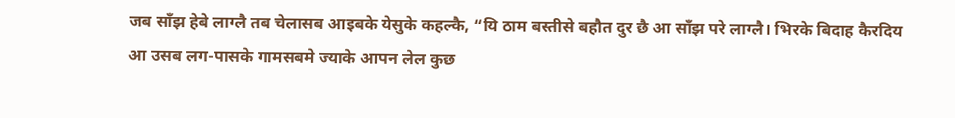जब साँझ हेबे लाग्लै तब चेलासब आइबके येसुके कहल्कै, “यि ठाम बस्तीसे बहौत दुर छै आ साँझ परे लाग्लै। भिरके बिदाह कैरदिय आ उसब लग-पासके गामसबमे ज्याके आपन लेल कुछ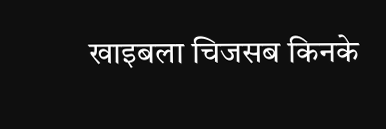खाइबला चिजसब किनके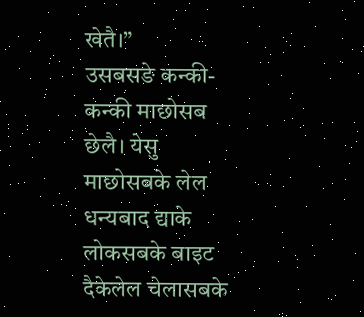खेतै।”
उसबसङे कन्की-कन्की माछोसब छेलै। येसु माछोसबके लेल धन्यबाद द्याके लोकसबके बाइट दैकेलेल चेलासबके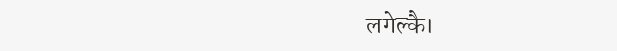लगेल्कै।